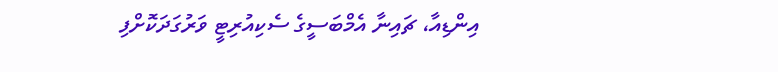އިންޑިއާ، ޗައިނާ އެމްބަސީގެ ސެކިއުރިޓީ ވަރުގަދަކޮށްފި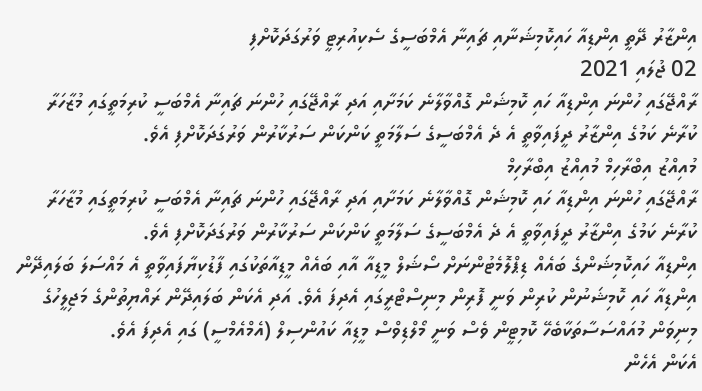އިންޒާރު ދޭތީ އިންޑިއާ ހައިކޮމިޝަނާއި ޗައިނާ އެމްބަސީގެ ސެކިއުރިޓީ ވަރުގަދަކޮށްފި
02 ޖުލައި 2021
ރާއްޖޭގައި ހުންނަ އިންޑިއާ ހައި ކޮމިޝަން ގޮއްވާލާނެ ކަމަށާއި އަދި ރާއްޖޭގައި ހުންނަ ޗައިނާ އެމްބަސީ ކުރިމަތީގައި މުޒާހަރާ ކުރާނެ ކަމުގެ އިންޒާރު ދީފައިވާތީ އެ ދެ އެމްބަސީގެ ސަލާމަތީ ކަންކަން ސަރުކާރުން ވަރުގަދަކޮށްފި އެވެ.
މުއިއްޒު އިބްރާހިމް މުއިއްޒު އިބްރާހިމް
ރާއްޖޭގައި ހުންނަ އިންޑިއާ ހައި ކޮމިޝަން ގޮއްވާލާނެ ކަމަށާއި އަދި ރާއްޖޭގައި ހުންނަ ޗައިނާ އެމްބަސީ ކުރިމަތީގައި މުޒާހަރާ ކުރާނެ ކަމުގެ އިންޒާރު ދީފައިވާތީ އެ ދެ އެމްބަސީގެ ސަލާމަތީ ކަންކަން ސަރުކާރުން ވަރުގަދަކޮށްފި އެވެ.
އިންޑިއާ ހައިކޮމިޝަންގެ ބައެއް ޑިޕްލޮމެޓުންނަށް ސޯޝަލް މީޑިއާ އާއި ބައެއް މީޑިއާތަކުގައި ފާޑުކިޔާފައިވާތީ އެ މައްސަލަ ބަލައިދޭން އިންޑިއާ ހައި ކޮމިޝަނުން ކުރިން ވަނީ ފޮރިން މިނިސްޓްރީގައި އެދިފަ އެވެ. އަދި އެކަން ބަލައިދޭން ރައްޔިތުންގެ މަޖިލީހުގެ މިނިވަން މުއައްސަސާތަކާބެހޭ ކޮމިޓީން ވެސް ވަނީ މޯލްޑިވްސް މީޑިއާ ކައުންސިލް (އެމްއެމްސީ) ގައި އެދިފަ އެވެ.
އެކަން އެހެން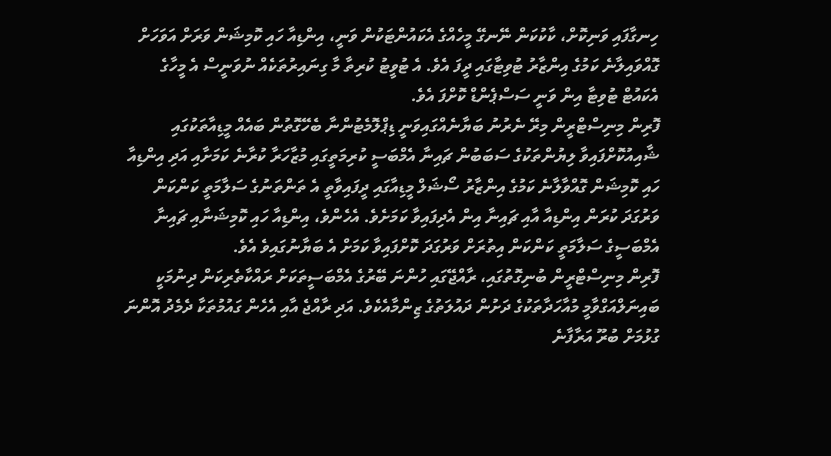ހިނގާފައި ވަނިކޮށް، ކާކުކަން ނޭނގޭ މީހެއްގެ އެކައުންޓަކުން ވަނީ، އިންޑިއާ ހައި ކޮމިޝަން ވަރަށް އަވަހަށް ގޮއްވައިލާނެ ކަމުގެ އިންޒާރު ޓުވިޓާގައި ދީފަ އެވެ. އެ ޓުވީޓު ކުރިތާ މާ ގިނައިރުތަކެއް ނުވަނީސް އެ މީހާގެ އެކައުޓް ޓުވިޓާ އިން ވަނީ ސަސްޕެންޑް ކޮށްފަ އެވެ.
ފޮރިން މިނިސްޓްރީން މިރޭ ނެރުނު ބަޔާނެއްގައިވަނީ ޑިޕްލޮމެޓުންނާ ބެހޭގޮތުން ބައެއް މީޑިއާތަކުގައި ޝާއިއުކޮށްފައިވާ ލިޔުންތަކުގެ ސަބަބުން ޗައިނާ އެމްބަސީ ކުރިމަތީގައި މުޒާހަރާ ކުރާނެ ކަމަށާއި އަދި އިންޑިއާ ހައި ކޮމިޝަން ގޮއްވާލާނެ ކަމުގެ އިންޒާރު ސޯޝަލް މީޑިއާގައި ދީފައިވާތީ އެ ތަންތަނުގެ ސަލާމަތީ ކަންކަން ވަރުގަދަ ކުރަން އިންޑިއާ އާއި ޗައިނާ އިން އެދިފައިވާ ކަމަށެވެ. އެހެންވެ، އިންޑިއާ ހައި ކޮމިޝަނާއި ޗައިނާ އެމްބަސީގެ ސަލާމަތީ ކަންކަން އިތުރަށް ވަރުގަދަ ކޮށްފައިވާ ކަމަށް އެ ބަޔާނުގައިވެ އެވެ.
ފޮރިން މިނިސްޓްރީން ބުނިގޮތުގައި، ރާއްޖޭގައި ހުންނަ ބޭރުގެ އެމްބަސީތަކަށް ރައްކާތެރިކަން ދިނުމަކީ ބައިނަލްއަގްވާމީ މުއާހަދާތަކުގެ ދަށުން ދައުލަތުގެ ޒިންމާއެކެވެ. އަދި ރާއްޖެ އާއި އެހެން ގައުމުތަކާ ދެމެދު އޮންނަ ގުޅުމަށް ބުރޫ އަރާފާނެ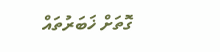ގޮތަށް ޚަބަރުތައް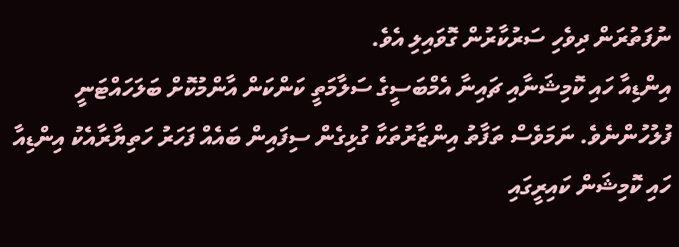ނުފަތުރަން ދިވެހި ސަރުކާރުން ގޮވައިލި އެވެ.
އިންޑިއާ ހައި ކޮމިޝަނާއި ޗައިނާ އެމްބަސީގެ ސަލާމަތީ ކަންކަން އާންމުކޮށް ބަލަހައްޓަނީ ފުލުހުންނެވެ. ނަމަވެސް ތަފާތު އިންޒާރުތަކާ ގުޅިގެން ސިފައިން ބައެއް ފަހަރު ހަތިޔާރާއެކު އިންޑިއާ ހައި ކޮމިޝަން ކައިރީގައި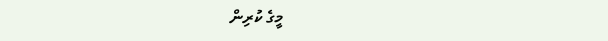މީގެ ކުރިން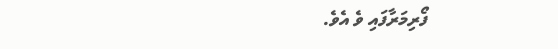ފޯރިމަރާފައި ވެ އެވެ.